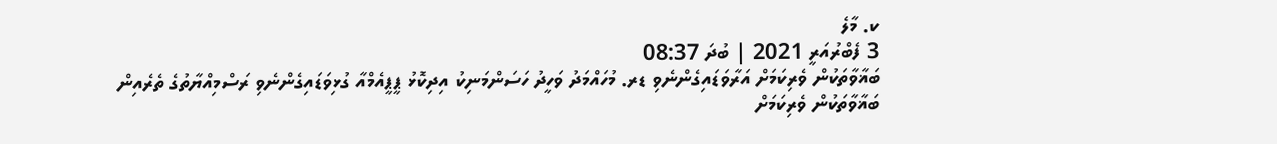ކ. މާލެ
3 ފެބްރުއަރީ 2021 | ބުދަ 08:37
ބަޣާވާތަކުން ވެރިކަމަށް އަރާވަޑައިގެންނެވި ޑރ. މުހައްމަދު ވަހީދު ހަސަންމަނިކު އިދިކޮޅު ޕީޕީއެމްއާ ގުޅިވަޑައިގެންނެވި ރަސްމިއްޔާތުގެ ތެރެއިން
ބަޣާވާތަކުން ވެރިކަމަށް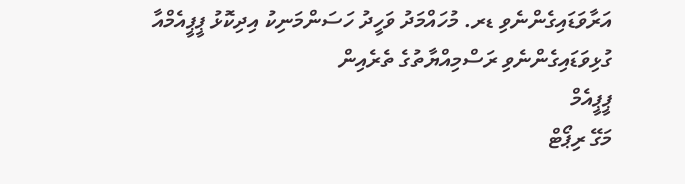އަރާވަޑައިގެންނެވި ޑރ. މުހައްމަދު ވަހީދު ހަސަންމަނިކު އިދިކޮޅު ޕީޕީއެމްއާ ގުޅިވަޑައިގެންނެވި ރަސްމިއްޔާތުގެ ތެރެއިން
ޕީޕީއެމް
މަގޭ ރިޕޯޓް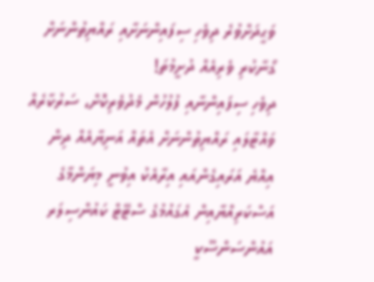ވަޙީދަށްވުރެ ދިވެހި ސިފައިންނަށާއި ރައްޔިތުންނަށް ގޯނާކުރި ވެރިއެއް ދުށީމުތަ!
ދިވެހި ސިފައިންނާއި ފުލުހުން މެދުވެރިކޮށް، ސަރުކާރެއް ވައްޓާލައި ރައްޔިތުންނަށް އެތައް އަނިޔާއެއް ދިން
އިއްޔެ އަރައިގެންއައި އިރާއެކު އިވުނީ މިޔަންމާގެ އަސްކަރިއްޔާއިން އެގައުމުގެ ސްޓޭޓް ކައުންސިލަރ އައުންސަންސޫކީ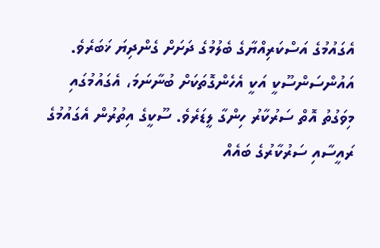އެގައުމުގެ އަސްކަރިއްޔާގެ ބެލުމުގެ ދަށަށް ގެންދިޔަ ޚަބަރެވެ. އައުންސަންސޫކީ އަކީ އެހެންގޮތަކަށް ބުނާނަމަ، އެގައުމުގައި މިވަގުތު އޮތް ސަރުކާރު ހިންގާ ލީޑަރެވެ. ސޫކީގެ އިތުރުން އެގައުމުގެ ރައީސާއި ސަރުކާރުގެ ބައެއް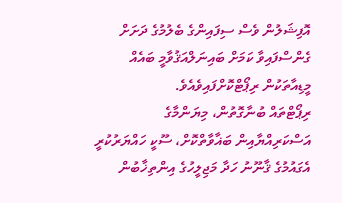އޮފިޝަލުން ވެސް ސިފައިންގެ ބެލުމުގެ ދަށަށް ގެންސްފައިވާ ކަމަށް ބައިނަލްއަޤުވާމީ ބައެއް މީޑިއާތަކުން ރިޕޯޓްކޮށްފައިވެއެވެ.
ރިޕޯޓްތައް ބުނާގޮތުން، މިޔަންމާގެ އަސްކަރިއްޔާއިން ބަޣާވާތްކޮށް، ސޫކީ ހައްޔަރުކުރީ އެގައުމުގެ ޤާނޫނު ހަދާ މަޖިލީހުގެ އިންތިޚާބުން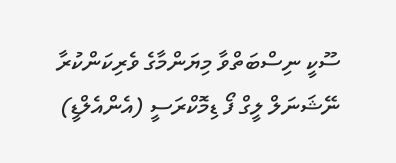ސޫކީ ނިސްބަތްވާ މިޔަންމާގެ ވެރިކަންކުރާ ނޭޝަނަލް ލީގް ފޯ ޑިމޮކްރަސީ (އެންއެލްޑީ)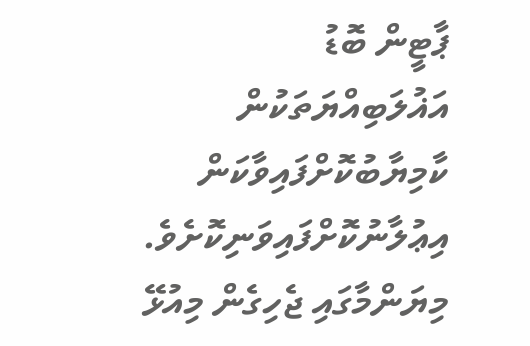ޕާޓީން ބޮޑު އަޣުލަބިއްޔަތަކުން ކާމިޔާބުކޮށްފައިވާކަން އިޢުލާނުކޮށްފައިވަނިކޮށެވެ.
މިޔަންމާގައި ޖެހިގެން މިއުޅޭ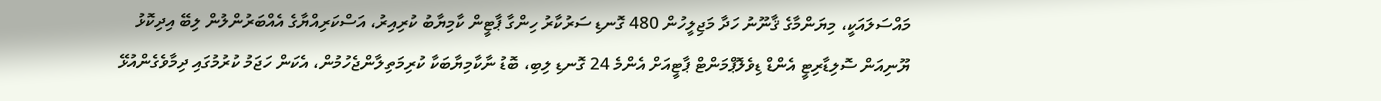މައްސަލައަކީ، މިޔަންމާގެ ޤާނޫނު ހަދާ މަޖިލީހުން 480 ގޮނޑި ސަރުކާރު ހިންގާ ޕާޓީން ކާމިޔާބު ކުރިއިރު، އަސްކަރިއްޔާގެ އެއްބަރުންލުން ލިބޭ އިދިކޮޅު ޔޫނިއަން ސޮލިޑާރިޓީ އެންޑް ޑިވެލޮޕްމަންޓް ޕާޓީއަށް އެންމެ 24 ގޮނޑި ލިބި، ބޮޑު ނާކާމިޔާބަކާ ކުރިމަތިލާންޖެހުމުން، އެކަން ހަޖަމު ކުރުމުގައި ދިމާވެގެންއުޅޭ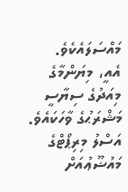މައްސަލައެކެވެ.
އެއީ، މިޔަންމާގެ މިއަދުގެ ސިޔާސީ މަޝްރަޙުގެ ވާހަކައެވެ. އަސްލު މިރިޕޯޓްގެ މައުޟޫޢުއަށް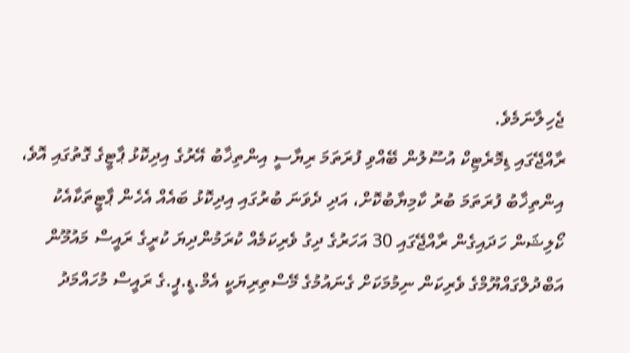ޖެހިލާނަމެވެ.
ރާއްޖޭގައި ޑިމޮރެޓިކް އުސޫލުން ބޭއްވި ފުރަތަމަ ރިޔާސީ އިންތިޚާބު އޭރުގެ އިދިކޮޅު ޕާޓީގެ ގޮތުގައި އޮވެ، އިންތިޚާބު ފުރަތަމަ ބުރު ކާމިޔާބުކޮށް، އަދި ދެވަނަ ބުރުގައި އިދިކޮޅު ބައެއް އެހެން ޕާޓީތަކާއެކު ކޯލިޝަން ހަދައިގެން ރާއްޖޭގައި 30 އަހަރުގެ ދިގު ވެރިކަމެއް ކުރަމުންދިޔަ ކުރީގެ ރައީސް މައުމޫން އަބްދުލްގައްޔޫމްގެ ވެރިކަން ނިމުމަކަށް ގެނައުމުގެ މޭސްތިރިޔަކީ އެމް.ޑީ.ޕީ.ގެ ރައީސް މުހައްމަދު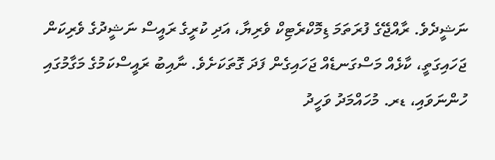ނަޝީދެވެ. ރާއްޖޭގެ ފުރަތަމަ ޑިމޮކްރެޓިކް ވެރިޔާ، އަދި ކުރީގެ ރައީސް ނަޝީދުގެ ވެރިކަން ޖަހައިގަތީ، ކާޅެއް މަސްގަނޑެއް ޖަހައިގެން ފަދަ ގޮތަކަށެވެ. ނާއިބު ރައީސްކަމުގެ މަގާމުގައި ހުންނަވައި، ޑރ. މުހައްމަދު ވަހީދު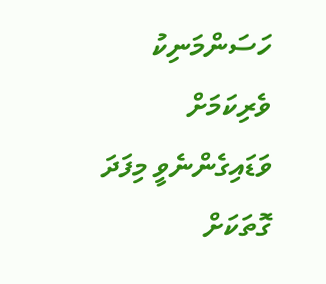ހަސަންމަނިކު ވެރިކަމަށް ވަޑައިގެންނެވީ މިފަދަ ގޮތަކަށް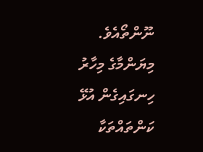ނޫންތޯއެވެ.
މިޔަންމާގެ މިހާރު ހިނގައިގެން އުޅޭ ކަންތައްތަކާ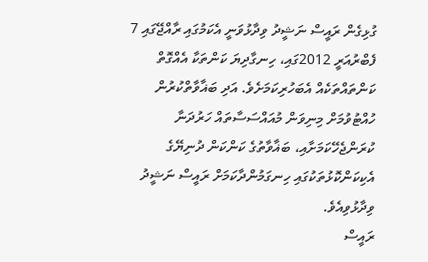ގުޅިގެން ރައީސް ނަޝީދު ވިދާޅުވަނީ އެކަމުގައި ރާއްޖޭގައި 7 ފެބްރުއަރީ 2012ގައި، ހިނގާދިޔަ ކަންތަކާ އެއްގޮތް ކަންތައްތަކެއް އެބަހުރިކަމަށެވެ. އަދި ބަޣާވާތްކުރުން ހުއްޓުވުމަށް މިނިވަން މުއައްސަސާތައް ހަރުދަނާ ކުރަންޖެހޭކަމަށާއި، ބަޣާވާތުގެ ކަންކަން ދުނިޔޭގެ އެކިކަންކޮޅުތަކުގައި ހިނގަމުންދާކަމަށް ރައީސް ނަޝީދު ވިދާޅުވިއެވެ.
ރައީސް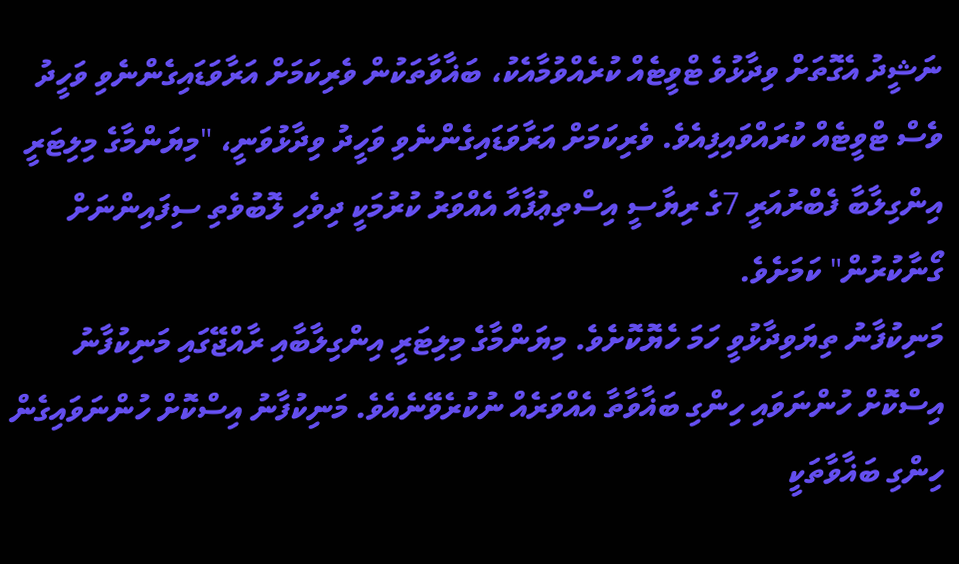ނަޝީދު އެގޮތަށް ވިދާޅުވެ ޓްވީޓެއް ކުރެއްވުމާއެކު، ބަޣާވާތަކުން ވެރިކަމަށް އަރާވަޑައިގެންނެވި ވަހީދު ވެސް ޓްވީޓެއް ކުރައްވައިފިއެވެ. ވެރިކަމަށް އަރާވަޑައިގެންނެވި ވަހީދު ވިދާޅުވަނީ، "މިޔަންމާގެ މިލިޓަރީ އިންގިލާބާ ފެބްރުއަރީ 7ގެ ރިޔާސީ އިސްތިޢުފާއާ އެއްވަރު ކުރުމަކީ ދިވެހި ލޮބުވެތި ސިފައިންނަށް ގޯނާކުރުން" ކަމަށެވެ.
މަނިކުފާނު ތިޔަވިދާޅުވީ ހަމަ ހެޔޮކޮށެވެ. މިޔަންމާގެ މިލިޓަރީ އިންގިލާބާއި ރާއްޖޭގައި މަނިކުފާނު އިސްކޮށް ހުންނަވައި ހިންގި ބަޣާވާތާ އެއްވަރެއް ނުކުރެވޭނެއެވެ. މަނިކުފާނު އިސްކޮށް ހުންނަވައިގެން ހިންގި ބަޣާވާތަކީ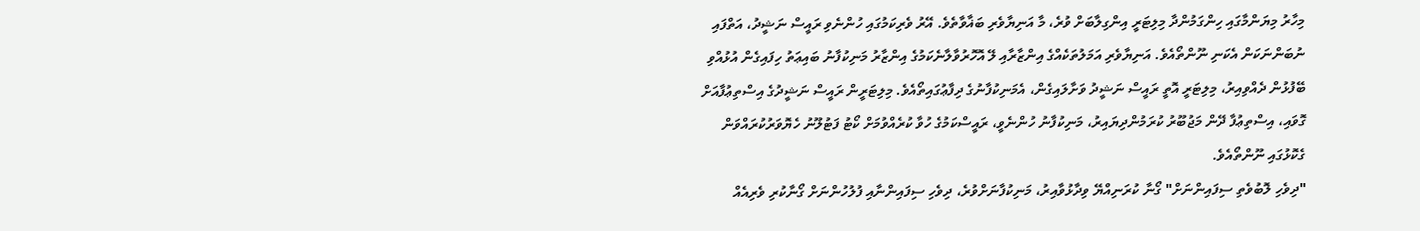މިހާރު މިޔަންމާގައި ހިންގަމުންދާ މިލިޓަރީ އިންގިލާބަށް ވުރެ، މާ އަނިޔާވެރި ބަޣާވާތެވެ. އޭރު ވެރިކަމުގައި ހުންނެވި ރައީސް ނަޝީދު، އަތްފައި ނުބަންނަކަން އެކަނި ނޫންތޯއެވެ. އަނިޔާވެރި އަމަލުތަކެއްގެ އިންޒާރާއި ލޭ އޮހޮރުވާލާނެކަމުގެ އިންޒާރު މަނިކުފާނު ބައިޢަތު ހިފައިގެން އުޅުއްވި ބޭފުޅުން ދެއްވިއިރު، މިލިޓަރީ އޮތީ ރައީސް ނަޝީދު ވަށާލައިގެން، އެމަނިކުފާނުގެ ދިފާޢުގައިތޯއެވެ. މިލިޓަރީން ރައީސް ނަޝީދުގެ އިސްތިޢުފާއަށް ގޮވައި، އިސްތިޢުފާ ދޭން މަޖުބޫރު ކުރަމުންދިޔައިރު، މަނިކުފާނު ހުންނެވީ، ރައީސްކަމުގެ ހުވާ ކުރެއްވުމަށް ކޯޓު ފަޓުލޫނު ހެޔޮވަރުކުރައްވަން ގެކޮޅުގައި ނޫންތޯއެވެ.
"ދިވެހި ލޮބުވެތި ސިފައިންނަށް" ގޯނާ ކުރަނިއްޔޭ ވިދާޅުވާއިރު، މަނިކުފާނަށްވުރެ، ދިވެހި ސިފައިންނާއި ފުލުހުންނަށް ގޯނާކުރި ވެރިއެއް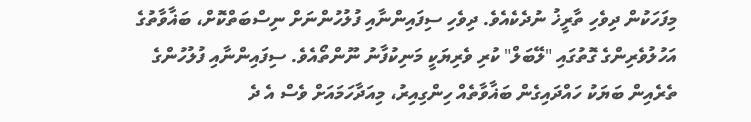މިފަހަކުން ދިވެހި ތާރީޚު ނުދެކެއެވެ. ދިވެހި ސިފައިންނާއި ފުލުހުންނަށް ނިސްބަތްކޮށް، ބަޣާވާތުގެ އަހުލުވެރިންގެ ގޮތުގައި "ލޭބަލް" ކުރި ވެރިޔަކީ މަނިކުފާނު ނޫންތޯއެވެ. ސިފައިންނާއި ފުލުހުންގެ ތެރެއިން ބަޔަކު ހައްދައިގެން ބަޣާވާތެއް ހިންގިއިރު، މިއަދާހަމައަށް ވެސް އެ ދެ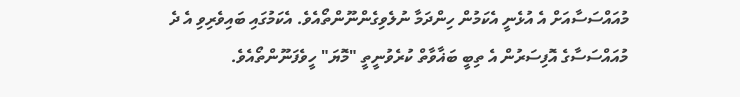މުއައްސަސާއަށް އެ އުޅެނީ އެކަމުން ހިންދަމާ ނުލެވިގެންނޫންތޯއެވެ. އެކަމުގައި ބައިވެރިވި އެ ދެ މުއައްސަސާގެ އޮފިސަރުން އެ ތިބީ ބަޣާވާތް ކުރެވުނީތީ "މޮޔަ" ހީވެފަނޫންތޯއެވެ.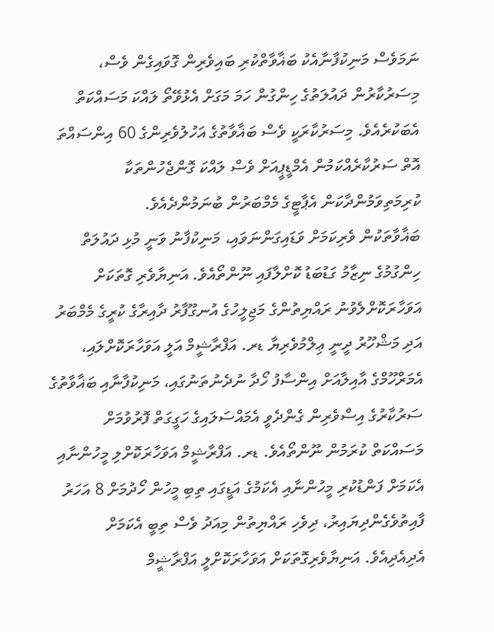ނަމަވެސް މަނިކުފާނާއެކު ބަޣާވާތްކުރި ބައިވެރިން ގޮވައިގެން ވެސް، މިސަރުކާރުން ދައުލަތުގެ ހިންގުން ހަމަ މަގަށް އެޅުވޭތޯ ލައްކަ މަސައްކަތް އެބަކުރެއެވެ. މިސަރުކާރަކީ ވެސް ބަޣާވާތުގެ އަހުލުވެރިންގެ 60 އިންސައްތަ އޮތް ސަރުކާރެއްކަމުން އެމްޑީޕީއަށް ވެސް ލައްކަ ގޮންޖެހުންތަކާ ކުރިމަތިވަމުންދާކަން އެޕާޓީގެ މެމްބަރުން ބުނަމުންދެއެވެ.
ބަޣާވާތަކުން ވެރިކަމަށް ވަޑައިގަންނަވައި، މަނިކުފާނު ވަނީ މުޅި ދައުލަތް ހިންގުމުގެ ނިޒާމު ގަޑުބަޑު ކޮށްލާފައި ނޫންތޯއެވެ. އަނިޔާވެރި ގޮތަކަށް އަވަހާރަކޮށްލެވުނު ރައްޔިތުންގެ މަޖިލީހުގެ އުނގޫފާރު ދާއިރާގެ ކުރީގެ މެމްބަރު އަދި މަޝްހޫރު ދީނީ ޢިލްމުވެރިޔާ ޑރ. އަފްރާޝީމް އަލީ އަވަހާރަކޮށްލައި، އެމަރްހޫމްގެ އާއިލާއަށް އިންސާފު ހޯދާ ނުދެނުތަނުގައި، މަނިކުފާނާއި ބަޣާވާތުގެ ސަރުކާރުގެ އިސްވެރިން ގެންދެވީ އެމައްސަލައިގެ ހަގީގަތް ފޮރުވުމަށް މަސައްކަތް ކުރަމުން ނޫންތޯއެވެ. ޑރ. އަފްރާޝީމް އަވަހާރަކޮށްލި މީހުންނާއި އެކަމަށް ފަންޑުކުރި މީހުންނާއި އެކަމުގެ އަޑީގައި ތިބި މީހުން ހޯދުމަށް 8 އަހަރު ފާއިތުވެގެންދިޔައިރު، ދިވެހި ރައްޔިތުން މިއަދު ވެސް ތިބީ އެކަމަށް އެދިއެދިއެވެ. އަނިޔާވެރިގޮތަކަށް އަވަހާރަކޮށްލީ އަފްރާޝީމް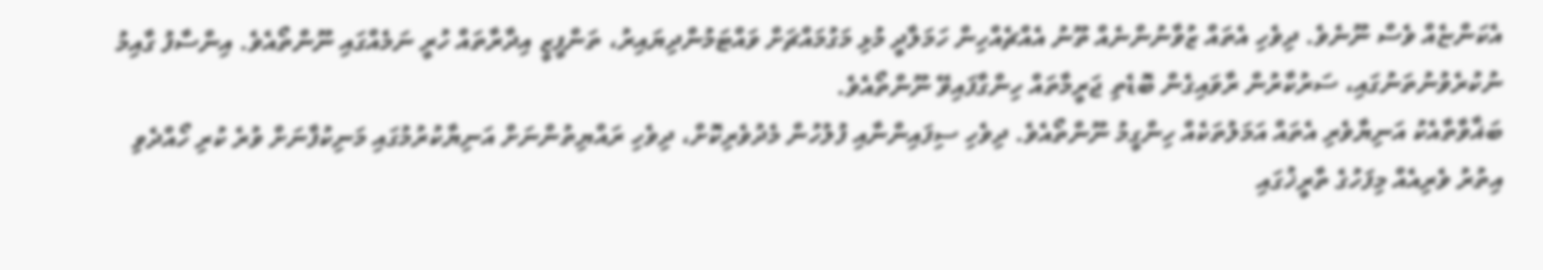އެކަންޏެއް ވެސް ނޫނެވެ. ދިވެހި އެތައް ޒުވާނުންނެއް ތޫނު އެއްޗެއްހިން ހަމަލާދީ މުޅި މަގުމައްޗަށް ވައްޓަމުންދިޔައިރު، ތަންފީޒީ އިދާރާތައް ހުރީ ނަމެއްގައި ނޫންތޯއެވެ. އިންސާފު ގާއިމު ނުކުރެވުނުތަނުގައި، ސަރުކާރުން ރާވައިގެން ބޮޑެތި ޖަރީމާތައް ހިންގާފައިވޭ ނޫންތޯއެވެ.
ބަޣާވާތާއެކު އަނިޔާވެރި އެތައް އަމަލުތަކެއް ހިންގީމު ނޫންތޯއެވެ. ދިވެހި ސިފައިންނާއި ފުލުހުން މެދުވެރިކޮށް، ދިވެހި ރައްޔިތުންނަށް އަނިޔާކުރުމުގައި މަނިކުފާނަށް ވުރެ ކުރި ހޯއްދެވި އިތުރު ވެރިއެއް މިފަހުގެ ތާރީޚުގައި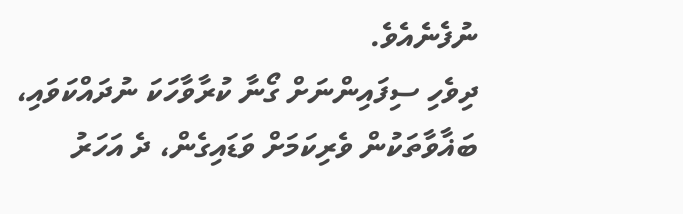ނުފެނެއެވެ.
ދިވެހި ސިފައިންނަށް ގޯނާ ކުރާވާހަކަ ނުދައްކަވައި، ބަޣާވާތަކުން ވެރިކަމަށް ވަޑައިގެން، ދެ އަހަރު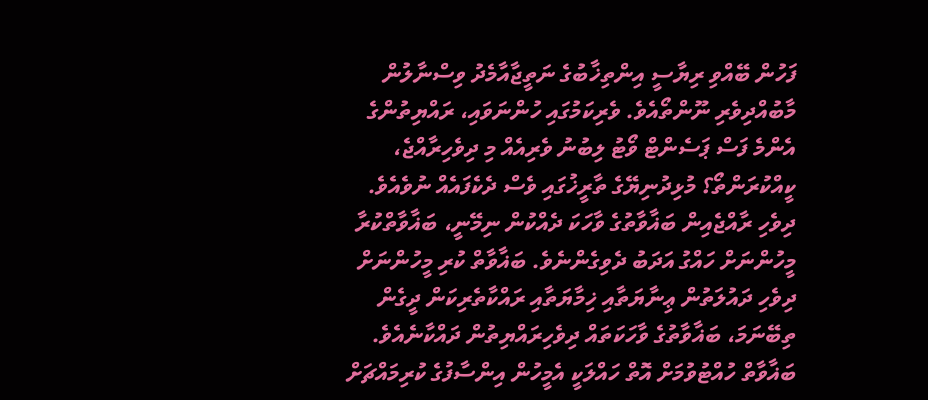ފަހުން ބޭއްވި ރިޔާސީ އިންތިޚާބުގެ ނަތީޖާއާމެދު ވިސްނާލުން މާބުއްދިވެރި ނޫންތޯއެވެ. ވެރިކަމުގައި ހުންނަވައި، ރައްޔިތުންގެ އެންމެ ފަސް ޕަސެންޓް ވޯޓު ލިބުނު ވެރިއެއް މި ދިވެހިރާއްޖެ، ކީއްކުރަންތޯ؟ މުޅިދުނިޔޭގެ ތާރީޚުގައި ވެސް ދެކެފައެއް ނުވެއެވެ. ދިވެހި ރާއްޖެއިން ބަޣާވާތުގެ ވާހަކަ ދެއްކުން ނިމޭނީ، ބަޣާވާތްކުރާ މީހުންނަށް ހައްގު އަދަބު ދެވިގެންނެވެ. ބަޣާވާތް ކުރި މީހުންނަށް ދިވެހި ދައުލަތުން ޢިނާޔަތާއި ޚިމާޔަތާއި ރައްކާތެރިކަން ދީގެން ތިބޭނަމަ، ބަޣާވާތުގެ ވާހަކަތައް ދިވެހިރައްޔިތުން ދައްކާނެއެވެ. ބަޣާވާތް ހުއްޓުވުމަށް އޮތް ހައްލަކީ އެމީހުން އިންސާފުގެ ކުރިމައްޗަށް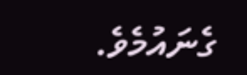ގެނައުމެވެ.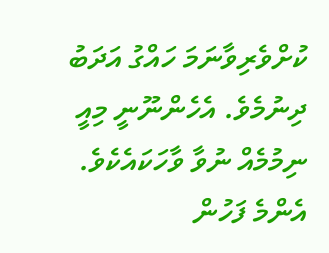ކުށްވެރިވާނަމަ ހައްގު އަދަބު ދިނުމެވެ. އެހެންނޫނީ މިއީ ނިމުމެއް ނުވާ ވާހަކައެކެވެ.
އެންމެ ފަހުން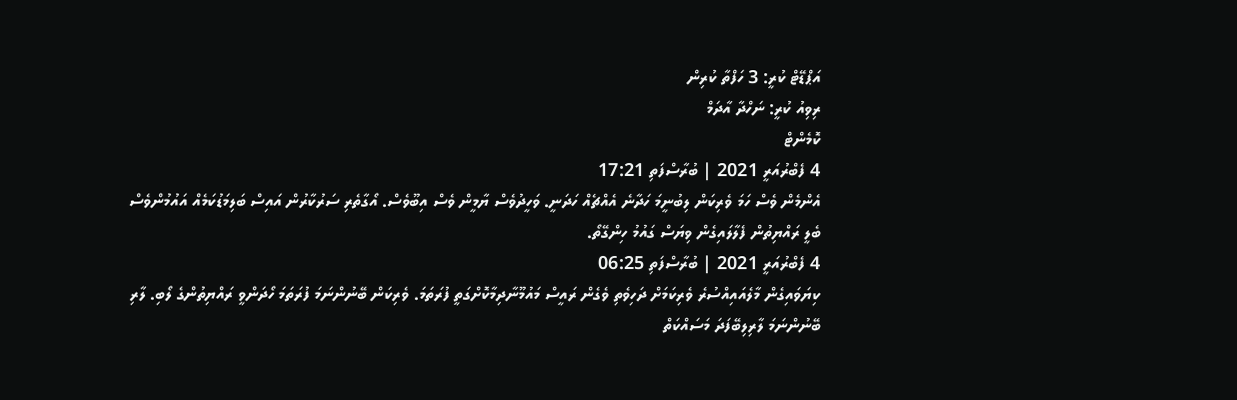އަޕްޑޭޓް ކުރީ: 3 ހަފްތާ ކުރިން
ރިވިއު ކުރީ: ނަހްދާ އާދަމް
ކޮމެންޓް
4 ފެބްރުއަރީ 2021 | ބުރާސްފަތި 17:21
އެންމެން ވެސް ހަމަ ވެރިކަން ލިބުނީމަ ހަދާނެ އެއްޗެއް ހަދަނީ. ވަހީދުވެސް ޔާމީން ވެސް އިބޫވެސް. އޯގާތެރި ސަރުކާރުން އައިސް ބަލިމަޑުކަމެއް އައުމުންވެސް ބެލީ ރައްޔިތުން ފެލާލައިގެން ވިޔަސް ގައުމު ހިންގޭތޯ.
4 ފެބްރުއަރީ 2021 | ބުރާސްފަތި 06:25
ކިޔަވައިގެން މާލެއައިއްސުރެ ވެރިކަމަށް ދަހިވެތި ވެގެން ރައީސް މައުމޫނާދިމާކޮށްގަތީ ފުރަތަމަ. ވެރިކަން ބޭނުންނަމަ ފުރަތަމަ ހޯދަންވީ ރައްޔިތުންގެ ލޯބި. ލާރި ބޭނުންނަމަ ލާރިލިބޭފަދަ މަސައްކަތް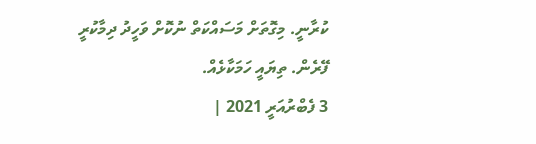ކުރާނީ. މިގޮތަށް މަސައްކަތް ނުކޮށް ވަހީދު ދިމާކުރީ ފޭރެން. ތިޔައީ ހަމަކާޅެއް.
3 ފެބްރުއަރީ 2021 |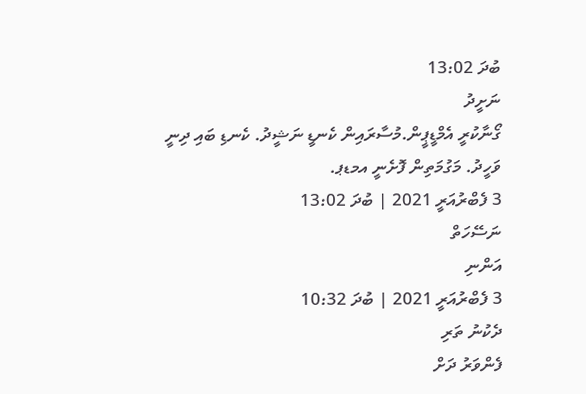ބުދަ 13:02
ނަށީދު
ގޯނާކުރީ އެމްޑީޕީން.މުސާރައިން ކެނޑީ ނަޝީދު. ކެނޑި ބައި ދިނީ ވަހީދު. މަގުމަތިން ފޮށެނީ އމޑޕ.
3 ފެބްރުއަރީ 2021 | ބުދަ 13:02
ނަސޭހަތް
އަންނި
3 ފެބްރުއަރީ 2021 | ބުދަ 10:32
ދެކުނު ތަރި
ފެންވަރު ދަށް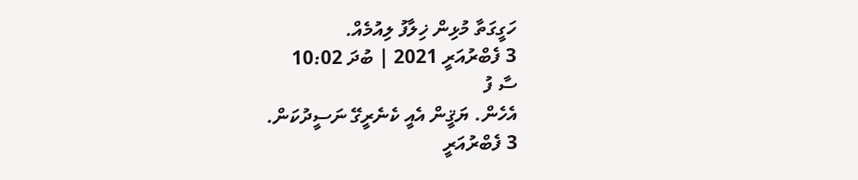ހަގީގަތާ މުޅިން ޚިލާފު ލިއުމެއް.
3 ފެބްރުއަރީ 2021 | ބުދަ 10:02
ސާ ފު
އެހެން. ޔަޤީން އެއީ ކެނެރީގޭ ނަސީދުކަން.
3 ފެބްރުއަރީ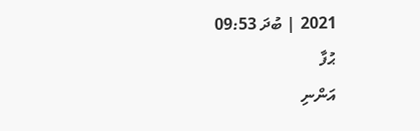2021 | ބުދަ 09:53
ޙުފާ
އަންނި